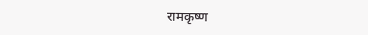रामकृष्ण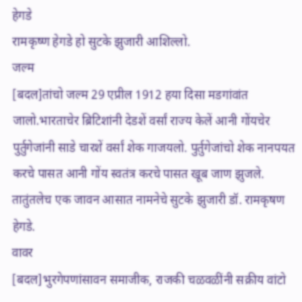हेगडे
रामकृष्ण हेगडे हो सुटके झुजारी आशिल्लो.
जल्म
[बदल]तांचो जल्म 29 एप्रील 1912 हया दिसा मडगांवांत जालो.भारताचेर ब्रिटिशांनी देडशें वर्सां राज्य केलें आनी गोंयचेर पुर्तुगेजांनी साडे चारशें वर्सां शेक गाजयलो. पुर्तुगेजांचो शेक नानपयत करचे पासत आनी गोंय स्वतंत्र करचे पासत खूब जाण झुजले. तातुंतलेच एक जावन आसात नामनेचे सुटके झुजारी डॉ. रामकृषण हेगडे.
वावर
[बदल]भुरगेपणांसावन समाजीक, राजकी चळवळींनी सक्रीय वांटो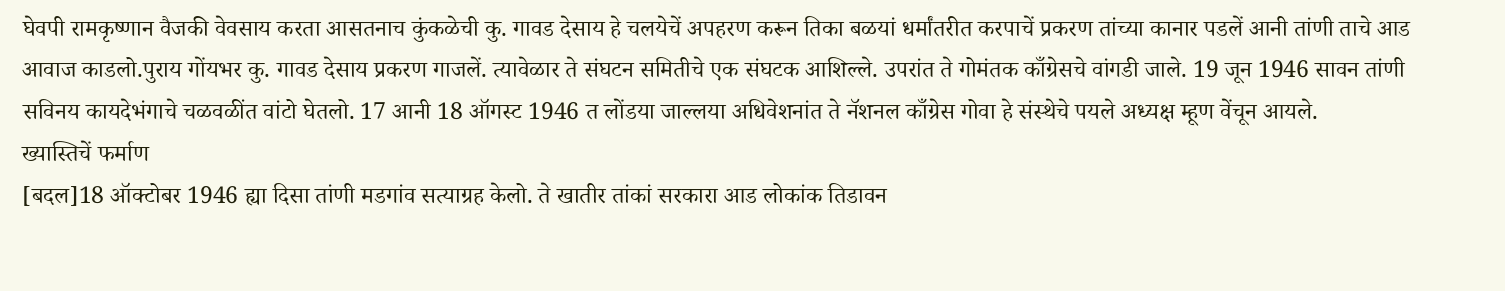घेवपी रामकृष्णान वैजकी वेवसाय करता आसतनाच कुंकळेची कु. गावड देसाय हे चलयेचें अपहरण करून तिका बळयां धर्मांतरीत करपाचें प्रकरण तांच्या कानार पडलें आनी तांणी ताचे आड आवाज काडलो.पुराय गोंयभर कु. गावड देसाय प्रकरण गाजलें. त्यावेळार ते संघटन समितीचे एक संघटक आशिल्ले. उपरांत ते गोमंतक काँग्रेसचे वांगडी जाले. 19 जून 1946 सावन तांणी सविनय कायदेभंगाचे चळवळींत वांटो घेतलो. 17 आनी 18 ऑगस्ट 1946 त लोंडया जाल्लया अधिवेशनांत ते नॅशनल काँग्रेस गोवा हे संस्थेचे पयले अध्यक्ष म्हूण वेंचून आयले.
ख्यास्तिचें फर्माण
[बदल]18 ऑक्टोबर 1946 ह्या दिसा तांणी मडगांव सत्याग्रह केलो. ते खातीर तांकां सरकारा आड लोकांक तिडावन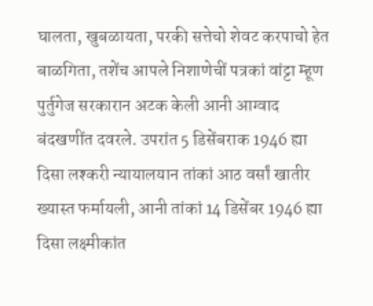घालता, खुबळायता, परकी सत्तेचो शेवट करपाचो हेत बाळगिता, तशेंच आपले निशाणेचीं पत्रकां वांट्टा म्हूण पुर्तुगेज सरकारान अटक केली आनी आग्वाद बंदखणींत दवरले. उपरांत 5 डिसेंबराक 1946 ह्या दिसा लश्करी न्यायालयान तांकां आठ वर्सां खातीर ख्यास्त फर्मायली, आनी तांकां 14 डिसेंबर 1946 ह्या दिसा लक्ष्मीकांत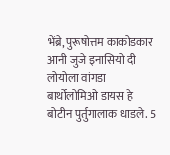भेंब्रे, पुरूषोत्तम काकोडकार आनी जुजे इनासियो दी लोयोला वांगडा बार्थोलोमिओ डायस हे बोटीन पुर्तुगालाक धाडले. 5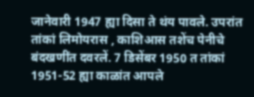जानेवारी 1947 ह्या दिसा ते थंय पावले. उपरांत तांकां लिमोयरास , काशिआस तशेंच पेनीचे बंदखणींत दवरलें. 7 डिसेंबर 1950 त तांकां 1951-52 ह्या काळांत आपले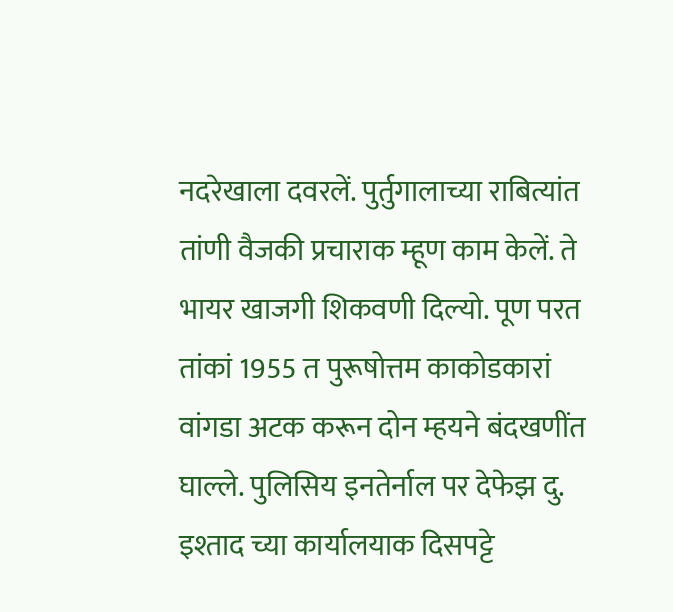नदरेखाला दवरलें. पुर्तुगालाच्या राबित्यांत तांणी वैजकी प्रचाराक म्हूण काम केलें. ते भायर खाजगी शिकवणी दिल्यो. पूण परत तांकां 1955 त पुरूषोत्तम काकोडकारां वांगडा अटक करून दोन म्हयने बंदखणींत घाल्ले. पुलिसिय इनतेर्नाल पर देफेझ दु. इश्ताद च्या कार्यालयाक दिसपट्टे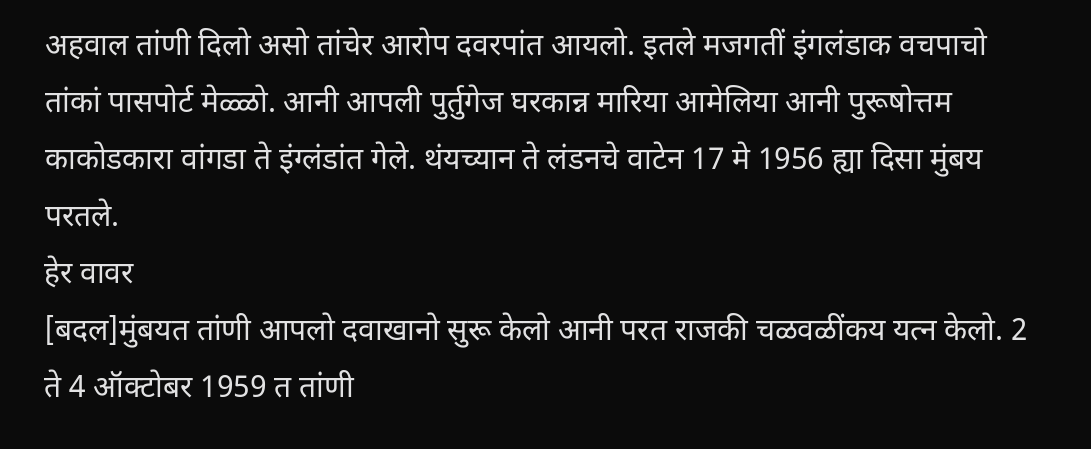अहवाल तांणी दिलो असो तांचेर आरोप दवरपांत आयलो. इतले मजगतीं इंगलंडाक वचपाचो तांकां पासपोर्ट मेळ्ळो. आनी आपली पुर्तुगेज घरकान्न मारिया आमेलिया आनी पुरूषोत्तम काकोडकारा वांगडा ते इंग्लंडांत गेले. थंयच्यान ते लंडनचे वाटेन 17 मे 1956 ह्या दिसा मुंबय परतले.
हेर वावर
[बदल]मुंबयत तांणी आपलो दवाखानो सुरू केलो आनी परत राजकी चळवळींकय यत्न केलो. 2 ते 4 ऑक्टोबर 1959 त तांणी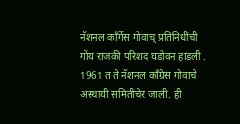नॅशनल काँर्गेस गोवाच् प्रतिनिधींची गोंय राजकी परिशद घडोवन हाडली . 1961 त ते नॅशनल काँग्रेस गोवाचे अस्थायी समितीचेर जाली. ही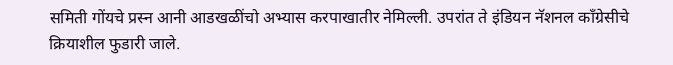समिती गोंयचे प्रस्न आनी आडखळींचो अभ्यास करपाखातीर नेमिल्ली. उपरांत ते इंडियन नॅशनल काँग्रेसीचे क्रियाशील फुडारी जाले.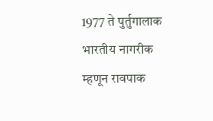1977 ते पुर्तुगालाक भारतीय नागरीक म्हणून रावपाक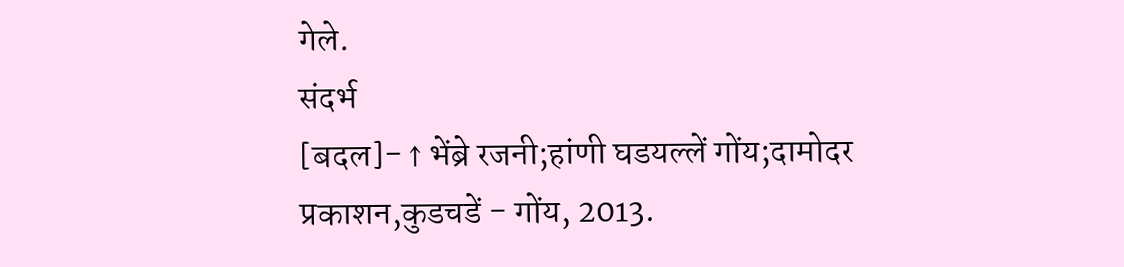गेले.
संदर्भ
[बदल]- ↑ भेंब्रे रजनी;हांणी घडयल्लें गोंय;दामोदर प्रकाशन,कुडचडें - गोंय, 2013.